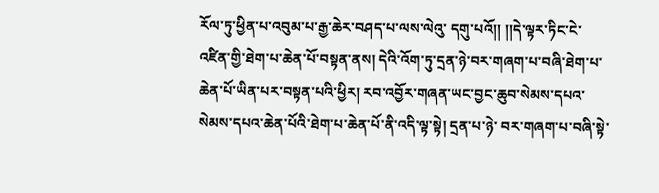རོལ་ཏུ་ཕྱིན་པ་འབུམ་པ་རྒྱ་ཆེར་བཤད་པ་ལས་ལེའུ་ དགུ་པའོ།། །།དེ་ལྟར་ཏིང་ངེ་འཛིན་གྱི་ཐེག་པ་ཆེན་པོ་བསྟན་ནས། དེའི་འོག་ཏུ་དྲན་ཉེ་བར་གཞག་པ་བཞི་ཐེག་པ་ཆེན་པོ་ཡིན་པར་བསྟན་པའི་ཕྱིར། རབ་འབྱོར་གཞན་ཡང་བྱང་ཆུབ་སེམས་དཔའ་སེམས་དཔའ་ཆེན་པོའི་ཐེག་པ་ཆེན་པོ་ནི་འདི་ལྟ་སྟེ། དྲན་པ་ཉེ་ བར་གཞག་པ་བཞི་སྟེ་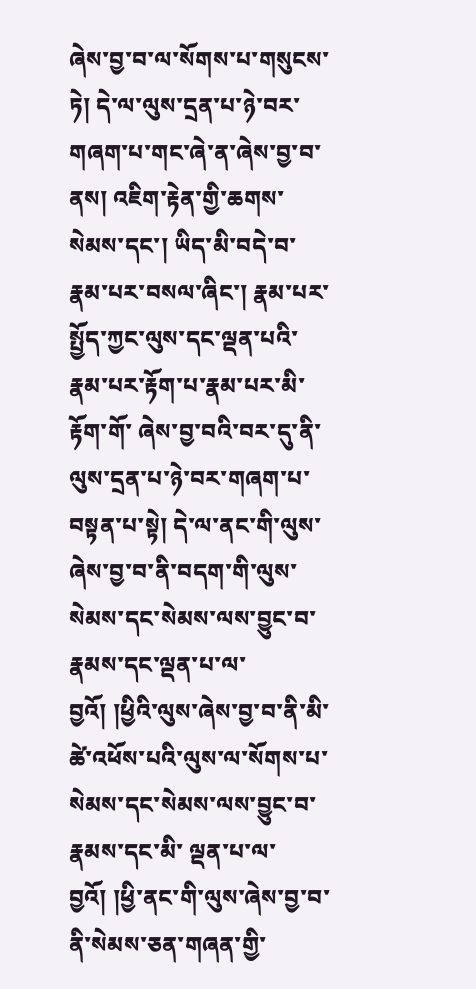ཞེས་བྱ་བ་ལ་སོགས་པ་གསུངས་ཏེ། དེ་ལ་ལུས་དྲན་པ་ཉེ་བར་གཞག་པ་གང་ཞེ་ན་ཞེས་བྱ་བ་ནས། འཇིག་རྟེན་གྱི་ཆགས་སེམས་དང་། ཡིད་མི་བདེ་བ་རྣམ་པར་བསལ་ཞིང་། རྣམ་པར་སྤྱོད་ཀྱང་ལུས་དང་ལྡན་པའི་རྣམ་པར་རྟོག་པ་རྣམ་པར་མི་རྟོག་གོ་ ཞེས་བྱ་བའི་བར་དུ་ནི་ལུས་དྲན་པ་ཉེ་བར་གཞག་པ་བསྟན་པ་སྟེ། དེ་ལ་ནང་གི་ལུས་ཞེས་བྱ་བ་ནི་བདག་གི་ལུས་སེམས་དང་སེམས་ལས་བྱུང་བ་རྣམས་དང་ལྡན་པ་ལ་བྱའོ། །ཕྱིའི་ལུས་ཞེས་བྱ་བ་ནི་མི་ཚེ་འཕོས་པའི་ལུས་ལ་སོགས་པ་སེམས་དང་སེམས་ལས་བྱུང་བ་རྣམས་དང་མི་ ལྡན་པ་ལ་བྱའོ། །ཕྱི་ནང་གི་ལུས་ཞེས་བྱ་བ་ནི་སེམས་ཅན་གཞན་གྱི་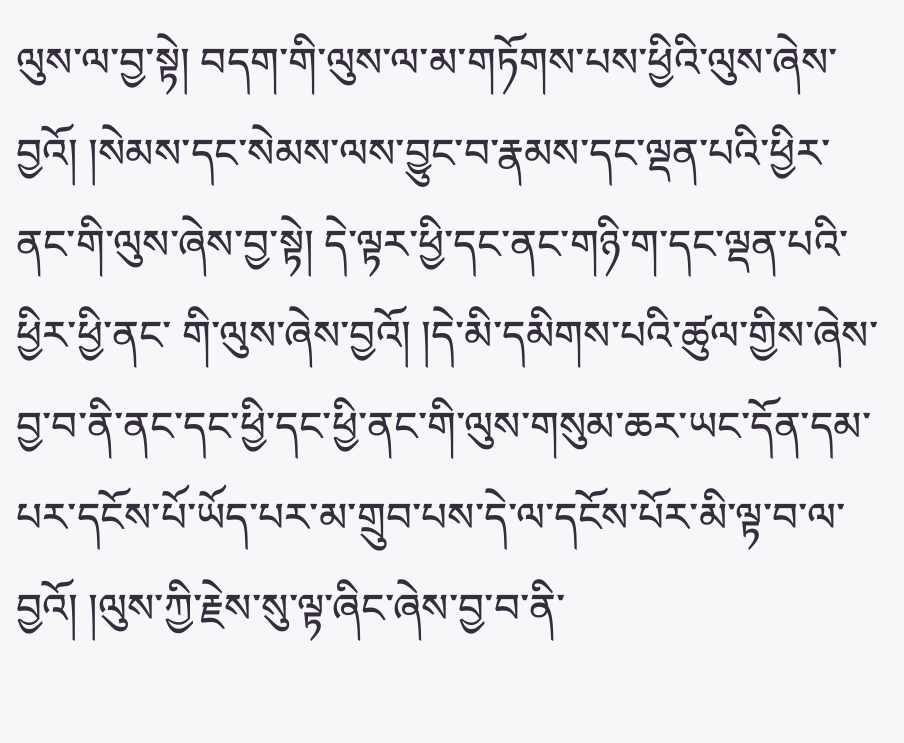ལུས་ལ་བྱ་སྟེ། བདག་གི་ལུས་ལ་མ་གཏོགས་པས་ཕྱིའི་ལུས་ཞེས་བྱའོ། །སེམས་དང་སེམས་ལས་བྱུང་བ་རྣམས་དང་ལྡན་པའི་ཕྱིར་ནང་གི་ལུས་ཞེས་བྱ་སྟེ། དེ་ལྟར་ཕྱི་དང་ནང་གཉི་ག་དང་ལྡན་པའི་ཕྱིར་ཕྱི་ནང་ གི་ལུས་ཞེས་བྱའོ། །དེ་མི་དམིགས་པའི་ཚུལ་གྱིས་ཞེས་བྱ་བ་ནི་ནང་དང་ཕྱི་དང་ཕྱི་ནང་གི་ལུས་གསུམ་ཆར་ཡང་དོན་དམ་པར་དངོས་པོ་ཡོད་པར་མ་གྲུབ་པས་དེ་ལ་དངོས་པོར་མི་ལྟ་བ་ལ་བྱའོ། །ལུས་ཀྱི་རྗེས་སུ་ལྟ་ཞིང་ཞེས་བྱ་བ་ནི་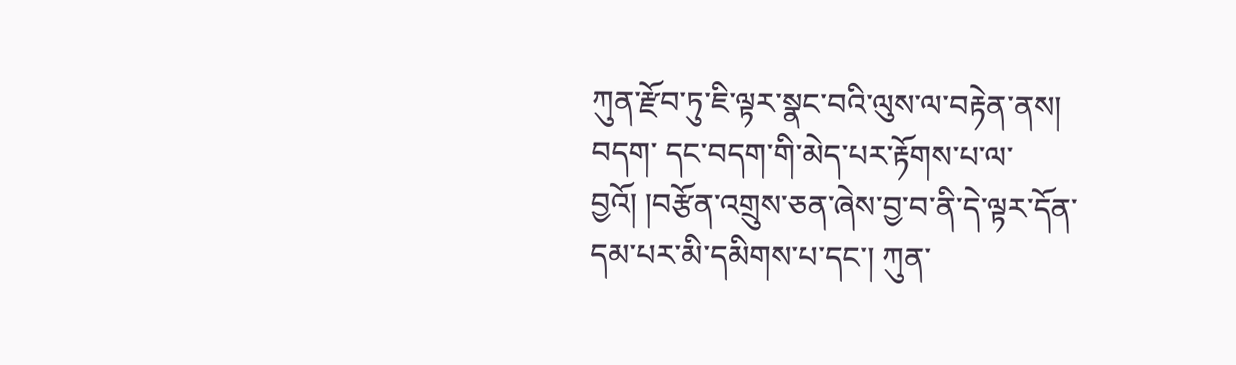ཀུན་རྫོབ་ཏུ་ཇི་ལྟར་སྣང་བའི་ལུས་ལ་བརྟེན་ནས། བདག་ དང་བདག་གི་མེད་པར་རྟོགས་པ་ལ་བྱའོ། །བརྩོན་འགྲུས་ཅན་ཞེས་བྱ་བ་ནི་དེ་ལྟར་དོན་དམ་པར་མི་དམིགས་པ་དང་། ཀུན་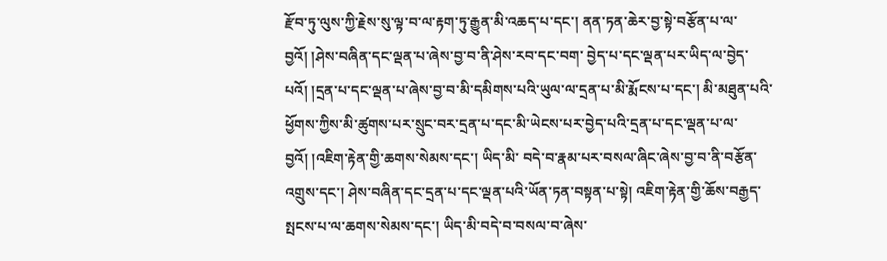རྫོབ་ཏུ་ལུས་ཀྱི་རྗེས་སུ་ལྟ་བ་ལ་རྟག་ཏུ་རྒྱུན་མི་འཆད་པ་དང་། ནན་ཏན་ཆེར་བྱ་སྟེ་བརྩོན་པ་ལ་བྱའོ། །ཤེས་བཞིན་དང་ལྡན་པ་ཞེས་བྱ་བ་ནི་ཤེས་རབ་དང་བག་ བྱེད་པ་དང་ལྡན་པར་ཡིད་ལ་བྱེད་པའོ། །དྲན་པ་དང་ལྡན་པ་ཞེས་བྱ་བ་མི་དམིགས་པའི་ཡུལ་ལ་དྲན་པ་མི་རྨོངས་པ་དང་། མི་མཐུན་པའི་ཕྱོགས་ཀྱིས་མི་ཚུགས་པར་སྲུང་བར་དྲན་པ་དང་མི་ཡེངས་པར་བྱེད་པའི་དྲན་པ་དང་ལྡན་པ་ལ་བྱའོ། །འཇིག་རྟེན་གྱི་ཆགས་སེམས་དང་། ཡིད་མི་ བདེ་བ་རྣམ་པར་བསལ་ཞིང་ཞེས་བྱ་བ་ནི་བརྩོན་འགྲུས་དང་། ཤེས་བཞིན་དང་དྲན་པ་དང་ལྡན་པའི་ཡོན་ཏན་བསྟན་པ་སྟེ། འཇིག་རྟེན་གྱི་ཆོས་བརྒྱད་སྤངས་པ་ལ་ཆགས་སེམས་དང་། ཡིད་མི་བདེ་བ་བསལ་བ་ཞེས་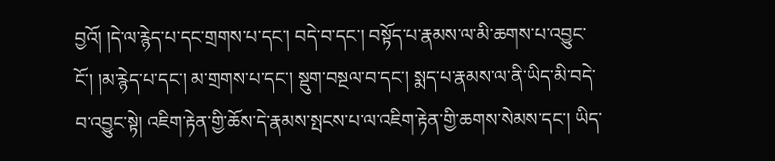བྱའོ། །དེ་ལ་རྙེད་པ་དང་གྲགས་པ་དང་། བདེ་བ་དང་། བསྟོད་པ་རྣམས་ལ་མི་ཆགས་པ་འབྱུང་ངོ་། །མ་རྙེད་པ་དང་། མ་གྲགས་པ་དང་། སྡུག་བསྔལ་བ་དང་། སྨད་པ་རྣམས་ལ་ནི་ཡིད་མི་བདེ་བ་འབྱུང་སྟེ། འཇིག་རྟེན་གྱི་ཆོས་དེ་རྣམས་སྤངས་པ་ལ་འཇིག་རྟེན་གྱི་ཆགས་སེམས་དང་། ཡིད་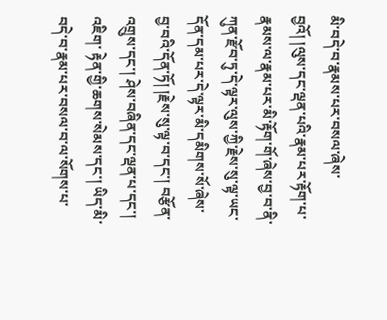མི་བདེ་བ་རྣམས་པར་བསལ་ཞེས་ བྱའོ། །ལུས་དང་ལྡན་པའི་རྣམ་པར་རྟོག་པ་རྣམས་ལ་རྣམ་པར་མི་རྟོག་གོ་ཞེས་བྱ་བ་ནི་ཀུན་རྫོབ་ཏུ་དེ་ལྟར་ལུས་ཀྱི་རྗེས་སུ་ལྟ་ཡང་དོན་དམ་པར་དེ་ལྟར་མི་དམིགས་སོ་ཞེས་བྱ་བའི་དོན་ཏོ། །རྗེས་སུ་ལྟ་བ་དང་། བརྩོན་འགྲུས་དང་། ཤེས་བཞིན་དང་ལྡན་པ་དང་། འཇིག་ རྟེན་གྱི་ཆགས་སེམས་དང་། ཡིད་མི་བདེ་བ་རྣམ་པར་བསལ་བ་ལ་སོགས་པ་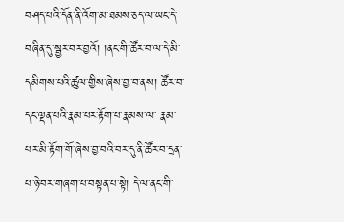བཤད་པའི་དོན་ནི་འོག་མ་ཐམས་ཅད་ལ་ཡང་དེ་བཞིན་དུ་སྦྱར་བར་བྱའོ། །ནང་གི་ཚོར་བ་ལ་དེ་མི་དམིགས་པའི་ཚུལ་གྱིས་ཞེས་བྱ་བ་ནས། ཚོར་བ་དང་ལྡན་པའི་རྣམ་པར་རྟོག་པ་རྣམས་ལ་ རྣམ་པར་མི་རྟོག་གོ་ཞེས་བྱ་བའི་བར་དུ་ནི་ཚོར་བ་དྲན་པ་ཉེ་བར་གཞག་པ་བསྟན་པ་སྟེ། དེ་ལ་ནང་གི་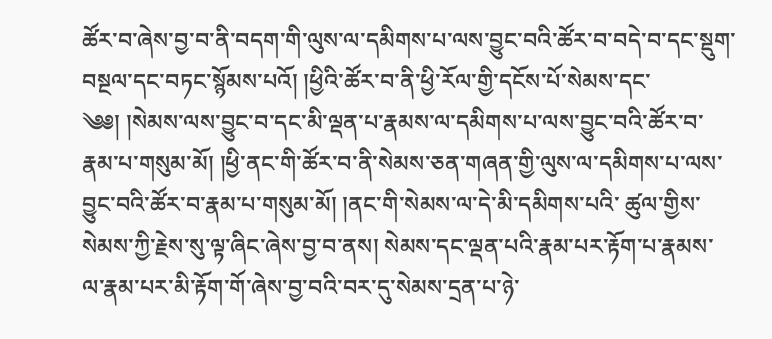ཚོར་བ་ཞེས་བྱ་བ་ནི་བདག་གི་ལུས་ལ་དམིགས་པ་ལས་བྱུང་བའི་ཚོར་བ་བདེ་བ་དང་སྡུག་བསྔལ་དང་བཏང་སྙོམས་པའོ། །ཕྱིའི་ཚོར་བ་ནི་ཕྱི་རོལ་གྱི་དངོས་པོ་སེམས་དང་ ༄༅། །སེམས་ལས་བྱུང་བ་དང་མི་ལྡན་པ་རྣམས་ལ་དམིགས་པ་ལས་བྱུང་བའི་ཚོར་བ་རྣམ་པ་གསུམ་མོ། །ཕྱི་ནང་གི་ཚོར་བ་ནི་སེམས་ཅན་གཞན་གྱི་ལུས་ལ་དམིགས་པ་ལས་བྱུང་བའི་ཚོར་བ་རྣམ་པ་གསུམ་མོ། །ནང་གི་སེམས་ལ་དེ་མི་དམིགས་པའི་ ཚུལ་གྱིས་སེམས་ཀྱི་རྗེས་སུ་ལྟ་ཞིང་ཞེས་བྱ་བ་ནས། སེམས་དང་ལྡན་པའི་རྣམ་པར་རྟོག་པ་རྣམས་ལ་རྣམ་པར་མི་རྟོག་གོ་ཞེས་བྱ་བའི་བར་དུ་སེམས་དྲན་པ་ཉེ་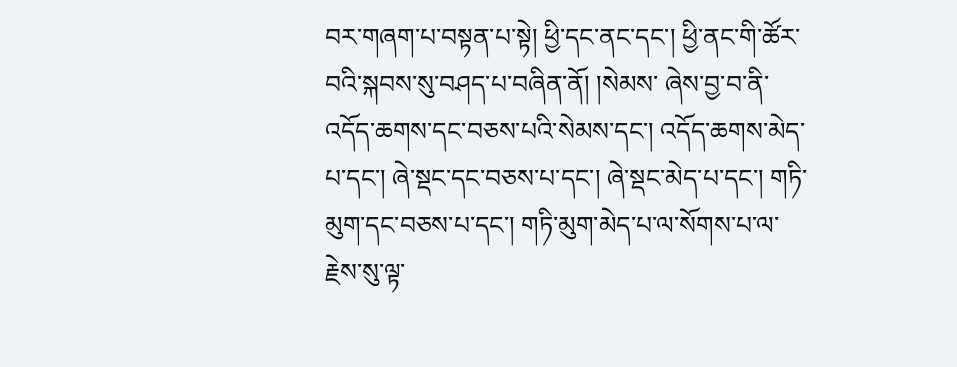བར་གཞག་པ་བསྟན་པ་སྟེ། ཕྱི་དང་ནང་དང་། ཕྱི་ནང་གི་ཚོར་བའི་སྐབས་སུ་བཤད་པ་བཞིན་ནོ། །སེམས་ ཞེས་བྱ་བ་ནི་འདོད་ཆགས་དང་བཅས་པའི་སེམས་དང་། འདོད་ཆགས་མེད་པ་དང་། ཞེ་སྡང་དང་བཅས་པ་དང་། ཞེ་སྡང་མེད་པ་དང་། གཏི་མུག་དང་བཅས་པ་དང་། གཏི་མུག་མེད་པ་ལ་སོགས་པ་ལ་རྗེས་སུ་ལྟ་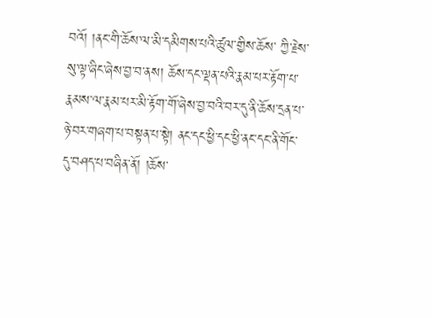བའོ། །ནང་གི་ཆོས་ལ་མི་དམིགས་པའི་ཚུལ་གྱིས་ཆོས་ ཀྱི་རྗེས་སུ་ལྟ་ཞིང་ཞེས་བྱ་བ་ནས། ཆོས་དང་ལྡན་པའི་རྣམ་པར་རྟོག་པ་རྣམས་ལ་རྣམ་པར་མི་རྟོག་གོ་ཞེས་བྱ་བའི་བར་དུ་ནི་ཆོས་དྲན་པ་ཉེ་བར་གཞག་པ་བསྟན་པ་སྟེ། ནང་དང་ཕྱི་དང་ཕྱི་ནང་དང་ནི་གོང་དུ་བཤད་པ་བཞིན་ནོ། །ཆོས་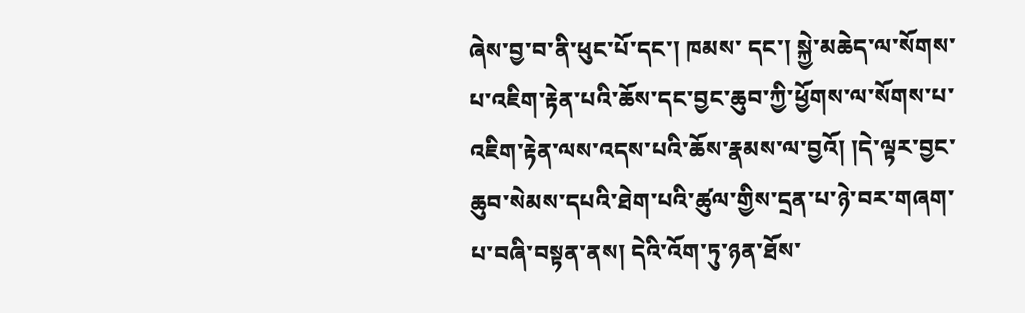ཞེས་བྱ་བ་ནི་ཕུང་པོ་དང་། ཁམས་ དང་། སྐྱེ་མཆེད་ལ་སོགས་པ་འཇིག་རྟེན་པའི་ཆོས་དང་བྱང་ཆུབ་ཀྱི་ཕྱོགས་ལ་སོགས་པ་འཇིག་རྟེན་ལས་འདས་པའི་ཆོས་རྣམས་ལ་བྱའོ། །དེ་ལྟར་བྱང་ཆུབ་སེམས་དཔའི་ཐེག་པའི་ཚུལ་གྱིས་དྲན་པ་ཉེ་བར་གཞག་པ་བཞི་བསྟན་ནས། དེའི་འོག་ཏུ་ཉན་ཐོས་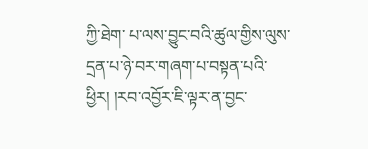ཀྱི་ཐེག་ པ་ལས་བྱུང་བའི་ཚུལ་གྱིས་ལུས་དྲན་པ་ཉེ་བར་གཞག་པ་བསྟན་པའི་ཕྱིར། །རབ་འབྱོར་ཇི་ལྟར་ན་བྱང་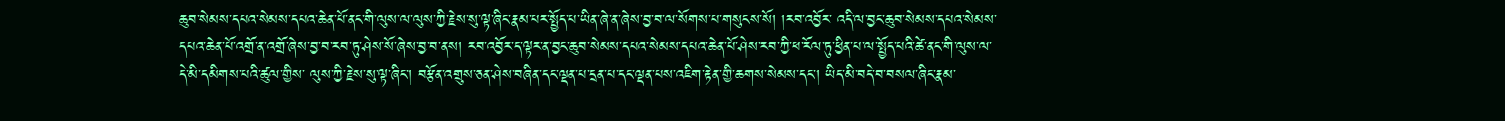ཆུབ་སེམས་དཔའ་སེམས་དཔའ་ཆེན་པོ་ནང་གི་ལུས་ལ་ལུས་ཀྱི་རྗེས་སུ་ལྟ་ཞིང་རྣམ་པར་སྤྱོད་པ་ཡིན་ཞེ་ན་ཞེས་བྱ་བ་ལ་སོགས་པ་གསུངས་སོ། །རབ་འབྱོར་ འདི་ལ་བྱང་ཆུབ་སེམས་དཔའ་སེམས་དཔའ་ཆེན་པོ་འགྲོ་ན་འགྲོ་ཞེས་བྱ་བ་རབ་ཏུ་ཤེས་སོ་ཞེས་བྱ་བ་ནས། རབ་འབྱོར་ད་ལྟར་ན་བྱང་ཆུབ་སེམས་དཔའ་སེམས་དཔའ་ཆེན་པོ་ཤེས་རབ་ཀྱི་ཕ་རོལ་ཏུ་ཕྱིན་པ་ལ་སྤྱོད་པའི་ཚེ་ནང་གི་ལུས་ལ་དེ་མི་དམིགས་པའི་ཚུལ་གྱིས་ ལུས་ཀྱི་རྗེས་སུ་ལྟ་ཞིང་། བརྩོན་འགྲུས་ཅན་ཤེས་བཞིན་དང་ལྡན་པ་དྲན་པ་དང་ལྡན་པས་འཇིག་རྟེན་གྱི་ཆགས་སེམས་དང་། ཡིད་མི་བདེ་བ་བསལ་ཞིང་རྣམ་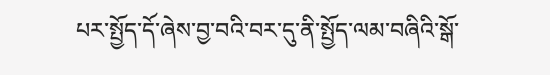པར་སྤྱོད་དོ་ཞེས་བྱ་བའི་བར་དུ་ནི་སྤྱོད་ལམ་བཞིའི་སྒོ་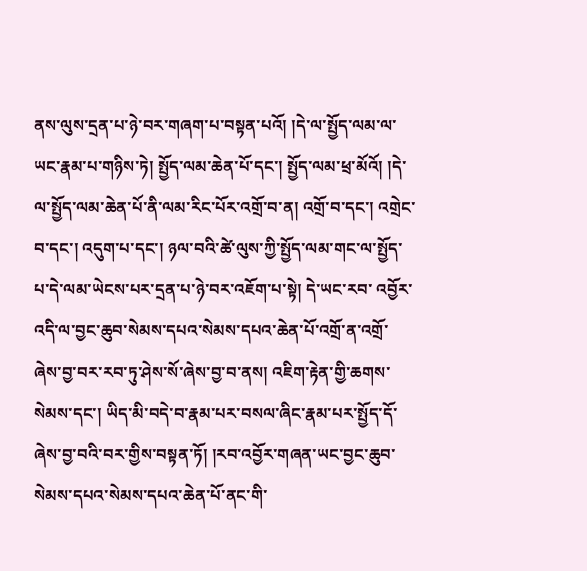ནས་ལུས་དྲན་པ་ཉེ་བར་གཞག་པ་བསྟན་པའོ། །དེ་ལ་སྤྱོད་ལམ་ལ་ ཡང་རྣམ་པ་གཉིས་ཏེ། སྤྱོད་ལམ་ཆེན་པོ་དང་། སྤྱོད་ལམ་ཕྲ་མོའོ། །དེ་ལ་སྤྱོད་ལམ་ཆེན་པོ་ནི་ལམ་རིང་པོར་འགྲོ་བ་ན། འགྲོ་བ་དང་། འགྲེང་བ་དང་། འདུག་པ་དང་། ཉལ་བའི་ཚེ་ལུས་ཀྱི་སྤྱོད་ལམ་གང་ལ་སྤྱོད་པ་དེ་ལམ་ཡེངས་པར་དྲན་པ་ཉེ་བར་འཇོག་པ་སྟེ། དེ་ཡང་རབ་ འབྱོར་འདི་ལ་བྱང་ཆུབ་སེམས་དཔའ་སེམས་དཔའ་ཆེན་པོ་འགྲོ་ན་འགྲོ་ཞེས་བྱ་བར་རབ་ཏུ་ཤེས་སོ་ཞེས་བྱ་བ་ནས། འཇིག་རྟེན་གྱི་ཆགས་སེམས་དང་། ཡིད་མི་བདེ་བ་རྣམ་པར་བསལ་ཞིང་རྣམ་པར་སྤྱོད་དོ་ཞེས་བྱ་བའི་བར་གྱིས་བསྟན་ཏོ། །རབ་འབྱོར་གཞན་ཡང་བྱང་ཆུབ་ སེམས་དཔའ་སེམས་དཔའ་ཆེན་པོ་ནང་གི་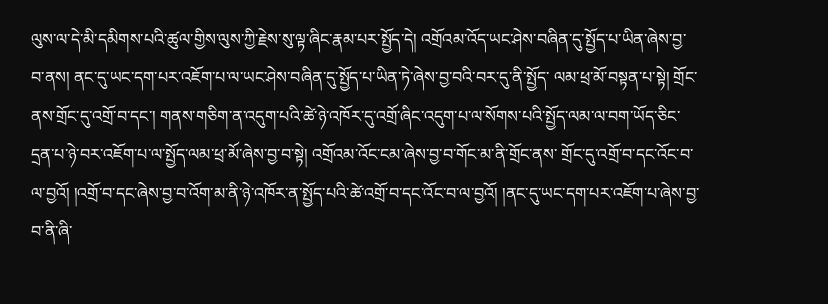ལུས་ལ་དེ་མི་དམིགས་པའི་ཚུལ་གྱིས་ལུས་ཀྱི་རྗེས་སུ་ལྟ་ཞིང་རྣམ་པར་སྤྱོད་དེ། འགྲོའམ་འོད་ཡང་ཤེས་བཞིན་དུ་སྤྱོད་པ་ཡིན་ཞེས་བྱ་བ་ནས། ནང་དུ་ཡང་དག་པར་འཇོག་པ་ལ་ཡང་ཤེས་བཞིན་དུ་སྤྱོད་པ་ཡིན་ཏེ་ཞེས་བྱ་བའི་བར་དུ་ནི་སྤྱོད་ ལམ་ཕྲ་མོ་བསྟན་པ་སྟེ། གྲོང་ནས་གྲོང་དུ་འགྲོ་བ་དང་། གནས་གཅིག་ན་འདུག་པའི་ཚེ་ཉེ་འཁོར་དུ་འགྲོ་ཞིང་འདུག་པ་ལ་སོགས་པའི་སྤྱོད་ལམ་ལ་བག་ཡོད་ཅིང་དྲན་པ་ཉེ་བར་འཇོག་པ་ལ་སྤྱོད་ལམ་ཕྲ་མོ་ཞེས་བྱ་བ་སྟེ། འགྲོའམ་འོང་ངམ་ཞེས་བྱ་བ་གོང་མ་ནི་གྲོང་ནས་ གྲོང་དུ་འགྲོ་བ་དང་འོང་བ་ལ་བྱའོ། །འགྲོ་བ་དང་ཞེས་བྱ་བ་འོག་མ་ནི་ཉེ་འཁོར་ན་སྤྱོད་པའི་ཚེ་འགྲོ་བ་དང་འོང་བ་ལ་བྱའོ། །ནང་དུ་ཡང་དག་པར་འཇོག་པ་ཞེས་བྱ་བ་ནི་ཞི་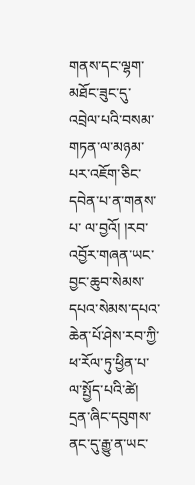གནས་དང་ལྷག་མཐོང་ཟུང་དུ་འབྲེལ་པའི་བསམ་གཏན་ལ་མཉམ་པར་འཇོག་ཅིང་དབེན་པ་ན་གནས་པ་ ལ་བྱའོ། །རབ་འབྱོར་གཞན་ཡང་བྱང་ཆུབ་སེམས་དཔའ་སེམས་དཔའ་ཆེན་པོ་ཤེས་རབ་ཀྱི་ཕ་རོལ་ཏུ་ཕྱིན་པ་ལ་སྤྱོད་པའི་ཚེ། དྲན་ཞིང་དབུགས་ནང་དུ་རྒྱུ་ན་ཡང་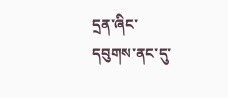དྲན་ཞིང་དབུགས་ནང་དུ་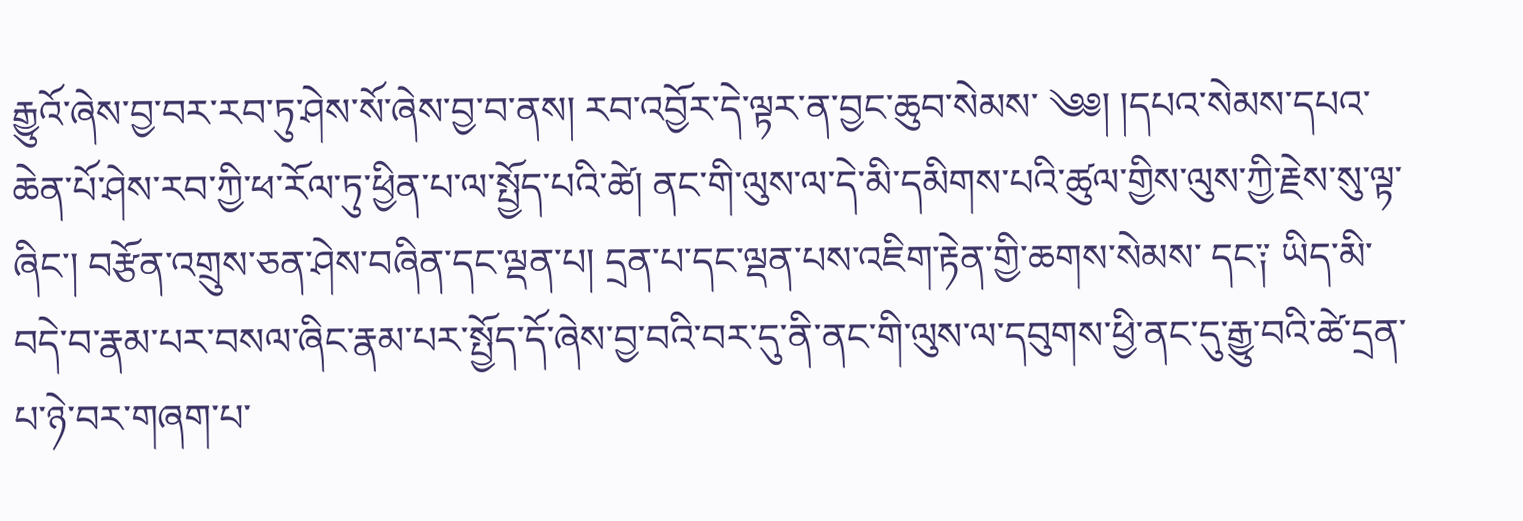རྒྱུའོ་ཞེས་བྱ་བར་རབ་ཏུ་ཤེས་སོ་ཞེས་བྱ་བ་ནས། རབ་འབྱོར་དེ་ལྟར་ན་བྱང་ཆུབ་སེམས་ ༄༅། །དཔའ་སེམས་དཔའ་ཆེན་པོ་ཤེས་རབ་ཀྱི་ཕ་རོལ་ཏུ་ཕྱིན་པ་ལ་སྤྱོད་པའི་ཚེ། ནང་གི་ལུས་ལ་དེ་མི་དམིགས་པའི་ཚུལ་གྱིས་ལུས་ཀྱི་རྗེས་སུ་ལྟ་ཞིང་། བརྩོན་འགྲུས་ཅན་ཤེས་བཞིན་དང་ལྡན་པ། དྲན་པ་དང་ལྡན་པས་འཇིག་རྟེན་གྱི་ཆགས་སེམས་ དང༑ ཡིད་མི་བདེ་བ་རྣམ་པར་བསལ་ཞིང་རྣམ་པར་སྤྱོད་དོ་ཞེས་བྱ་བའི་བར་དུ་ནི་ནང་གི་ལུས་ལ་དབུགས་ཕྱི་ནང་དུ་རྒྱུ་བའི་ཚེ་དྲན་པ་ཉེ་བར་གཞག་པ་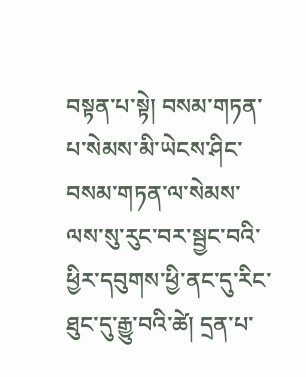བསྟན་པ་སྟེ། བསམ་གཏན་པ་སེམས་མི་ཡེངས་ཤིང་བསམ་གཏན་ལ་སེམས་ལས་སུ་རུང་བར་སྦྱང་བའི་ཕྱིར་དབུགས་ཕྱི་ནང་དུ་རིང་ ཐུང་དུ་རྒྱུ་བའི་ཚེ། དྲན་པ་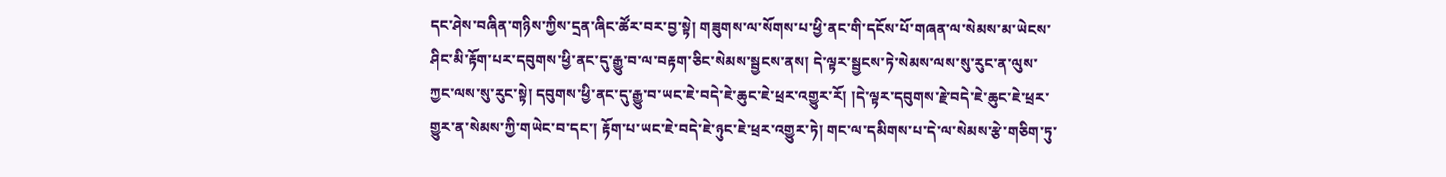དང་ཤེས་བཞིན་གཉིས་ཀྱིས་དྲན་ཞིང་ཚོར་བར་བྱ་སྟེ། གཟུགས་ལ་སོགས་པ་ཕྱི་ནང་གི་དངོས་པོ་གཞན་ལ་སེམས་མ་ཡེངས་ཤིང་མི་རྟོག་པར་དབུགས་ཕྱི་ནང་དུ་རྒྱུ་བ་ལ་བརྟག་ཅིང་སེམས་སྦྱངས་ནས། དེ་ལྟར་སྦྱངས་ཏེ་སེམས་ལས་སུ་རུང་ན་ལུས་ ཀྱང་ལས་སུ་རུང་སྟེ། དབུགས་ཕྱི་ནང་དུ་རྒྱུ་བ་ཡང་ཇེ་བདེ་ཇེ་ཆུང་ཇེ་ཕྲར་འགྱུར་རོ། །དེ་ལྟར་དབུགས་རྗེ་བདེ་ཇེ་ཆུང་ཇེ་ཕྲར་གྱུར་ན་སེམས་ཀྱི་གཡེང་བ་དང་། རྟོག་པ་ཡང་ཇེ་བདེ་ཇེ་ཉུང་ཇེ་ཕྲར་འགྱུར་ཏེ། གང་ལ་དམིགས་པ་དེ་ལ་སེམས་རྩེ་གཅིག་ཏུ་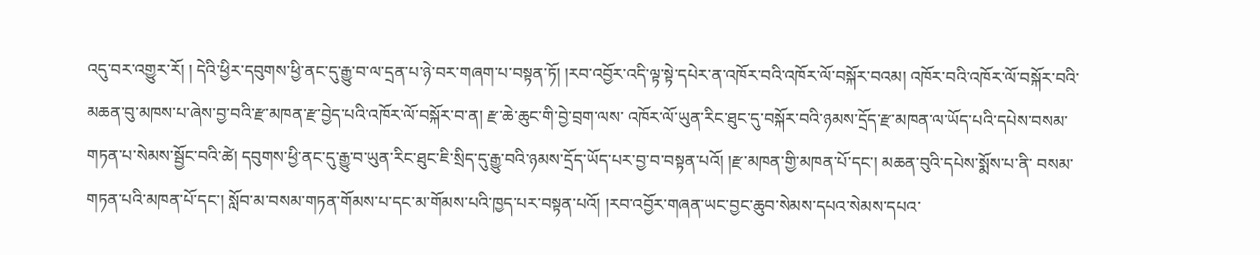འདུ་བར་འགྱུར་རོ། ། དེའི་ཕྱིར་དབུགས་ཕྱི་ནང་དུ་རྒྱུ་བ་ལ་དྲན་པ་ཉེ་བར་གཞག་པ་བསྟན་ཏོ། །རབ་འབྱོར་འདི་ལྟ་སྟེ་དཔེར་ན་འཁོར་བའི་འཁོར་ལོ་བསྐོར་བའམ། འཁོར་བའི་འཁོར་ལོ་བསྐོར་བའི་མཆན་བུ་མཁས་པ་ཞེས་བྱ་བའི་རྫ་མཁན་རྫ་བྱེད་པའི་འཁོར་ལོ་བསྐོར་བ་ན། རྫ་ཆེ་ཆུང་གི་བྱེ་བྲག་ལས་ འཁོར་ལོ་ཡུན་རིང་ཐུང་དུ་བསྐོར་བའི་ཉམས་དྲོད་རྫ་མཁན་ལ་ཡོད་པའི་དཔེས་བསམ་གཏན་པ་སེམས་སྦྱོང་བའི་ཚེ། དབུགས་ཕྱི་ནང་དུ་རྒྱུ་བ་ཡུན་རིང་ཐུང་ཇི་སྲིད་དུ་རྒྱུ་བའི་ཉམས་དྲོད་ཡོད་པར་བྱ་བ་བསྟན་པའོ། །རྫ་མཁན་གྱི་མཁན་པོ་དང་། མཆན་བུའི་དཔེས་སྨོས་པ་ནི་ བསམ་གཏན་པའི་མཁན་པོ་དང་། སློབ་མ་བསམ་གཏན་གོམས་པ་དང་མ་གོམས་པའི་ཁྱད་པར་བསྟན་པའོ། །རབ་འབྱོར་གཞན་ཡང་བྱང་ཆུབ་སེམས་དཔའ་སེམས་དཔའ་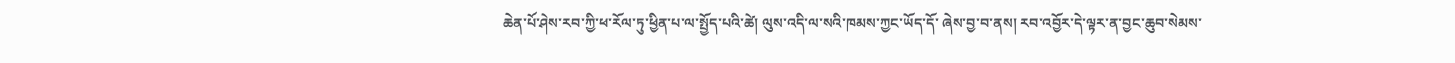ཆེན་པོ་ཤེས་རབ་ཀྱི་ཕ་རོལ་ཏུ་ཕྱིན་པ་ལ་སྤྱོད་པའི་ཚེ། ལུས་འདི་ལ་སའི་ཁམས་ཀྱང་ཡོད་དོ་ ཞེས་བྱ་བ་ནས། རབ་འབྱོར་དེ་ལྟར་ན་བྱང་ཆུབ་སེམས་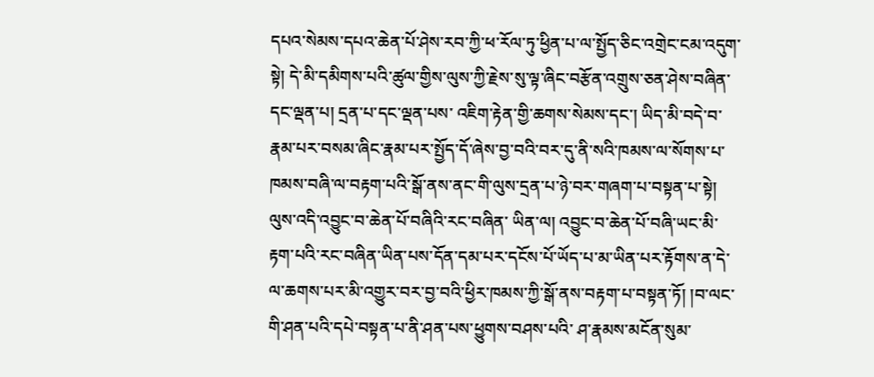དཔའ་སེམས་དཔའ་ཆེན་པོ་ཤེས་རབ་ཀྱི་ཕ་རོལ་ཏུ་ཕྱིན་པ་ལ་སྤྱོད་ཅིང་འགྲེང་ངམ་འདུག་སྟེ། དེ་མི་དམིགས་པའི་ཚུལ་གྱིས་ལུས་ཀྱི་རྗེས་སུ་ལྟ་ཞིང་བརྩོན་འགྲུས་ཅན་ཤེས་བཞིན་དང་ལྡན་པ། དྲན་པ་དང་ལྡན་པས་ འཇིག་རྟེན་གྱི་ཆགས་སེམས་དང་། ཡིད་མི་བདེ་བ་རྣམ་པར་བསམ་ཞིང་རྣམ་པར་སྤྱོད་དོ་ཞེས་བྱ་བའི་བར་དུ་ནི་སའི་ཁམས་ལ་སོགས་པ་ཁམས་བཞི་ལ་བརྟག་པའི་སྒོ་ནས་ནང་གི་ལུས་དྲན་པ་ཉེ་བར་གཞག་པ་བསྟན་པ་སྟེ། ལུས་འདི་འབྱུང་བ་ཆེན་པོ་བཞིའི་རང་བཞིན་ ཡིན་ལ། འབྱུང་བ་ཆེན་པོ་བཞི་ཡང་མི་རྟག་པའི་རང་བཞིན་ཡིན་པས་དོན་དམ་པར་དངོས་པོ་ཡོད་པ་མ་ཡིན་པར་རྟོགས་ན་དེ་ལ་ཆགས་པར་མི་འགྱུར་བར་བྱ་བའི་ཕྱིར་ཁམས་ཀྱི་སྒོ་ནས་བརྟག་པ་བསྟན་ཏོ། །བ་ལང་གི་ཤན་པའི་དཔེ་བསྟན་པ་ནི་ཤན་པས་ཕྱུགས་བཤས་པའི་ ཤ་རྣམས་མངོན་སུམ་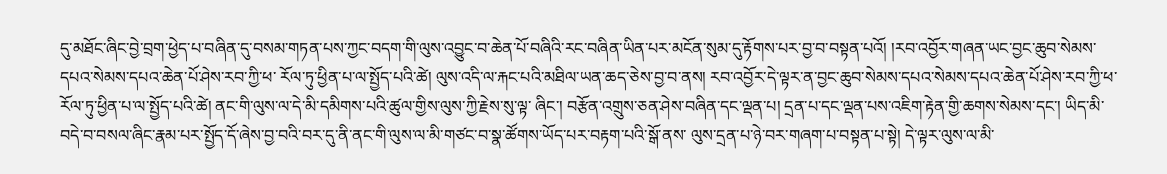དུ་མཐོང་ཞིང་བྱེ་བྲག་ཕྱེད་པ་བཞིན་དུ་བསམ་གཏན་པས་ཀྱང་བདག་གི་ལུས་འབྱུང་བ་ཆེན་པོ་བཞིའི་རང་བཞིན་ཡིན་པར་མངོན་སུམ་དུ་རྟོགས་པར་བྱ་བ་བསྟན་པའོ། །རབ་འབྱོར་གཞན་ཡང་བྱང་ཆུབ་སེམས་དཔའ་སེམས་དཔའ་ཆེན་པོ་ཤེས་རབ་ཀྱི་ཕ་ རོལ་ཏུ་ཕྱིན་པ་ལ་སྤྱོད་པའི་ཚེ། ལུས་འདི་ལ་རྐང་པའི་མཐིལ་ཡན་ཆད་ཅེས་བྱ་བ་ནས། རབ་འབྱོར་དེ་ལྟར་ན་བྱང་ཆུབ་སེམས་དཔའ་སེམས་དཔའ་ཆེན་པོ་ཤེས་རབ་ཀྱི་ཕ་རོལ་ཏུ་ཕྱིན་པ་ལ་སྤྱོད་པའི་ཚེ། ནང་གི་ལུས་ལ་དེ་མི་དམིགས་པའི་ཚུལ་གྱིས་ལུས་ཀྱི་རྗེས་སུ་ལྟ་ ཞིང་། བརྩོན་འགྲུས་ཅན་ཤེས་བཞིན་དང་ལྡན་པ། དྲན་པ་དང་ལྡན་པས་འཇིག་རྟེན་གྱི་ཆགས་སེམས་དང་། ཡིད་མི་བདེ་བ་བསལ་ཞིང་རྣམ་པར་སྤྱོད་དོ་ཞེས་བྱ་བའི་བར་དུ་ནི་ནང་གི་ལུས་ལ་མི་གཙང་བ་སྣ་ཚོགས་ཡོད་པར་བརྟག་པའི་སྒོ་ནས་ ལུས་དྲན་པ་ཉེ་བར་གཞག་པ་བསྟན་པ་སྟེ། དེ་ལྟར་ལུས་ལ་མི་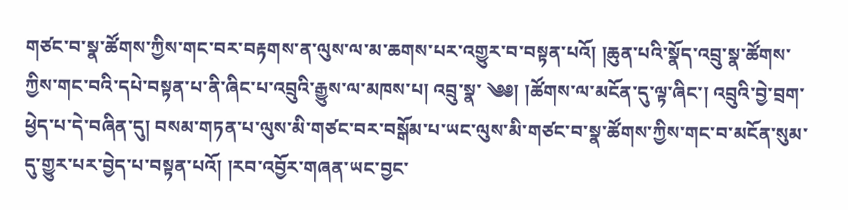གཙང་བ་སྣ་ཚོགས་ཀྱིས་གང་བར་བརྟགས་ན་ལུས་ལ་མ་ཆགས་པར་འགྱུར་བ་བསྟན་པའོ། །ཆུན་པའི་སྣོད་འབྲུ་སྣ་ཚོགས་ཀྱིས་གང་བའི་དཔེ་བསྟན་པ་ནི་ཞིང་པ་འབྲུའི་རྒྱུས་ལ་མཁས་པ། འབྲུ་སྣ་ ༄༅། །ཚོགས་ལ་མངོན་དུ་ལྟ་ཞིང་། འབྲུའི་བྱེ་བྲག་ཕྱེད་པ་དེ་བཞིན་དུ། བསམ་གཏན་པ་ལུས་མི་གཙང་བར་བསྒོམ་པ་ཡང་ལུས་མི་གཙང་བ་སྣ་ཚོགས་ཀྱིས་གང་བ་མངོན་སུམ་དུ་གྱུར་པར་བྱེད་པ་བསྟན་པའོ། །རབ་འབྱོར་གཞན་ཡང་བྱང་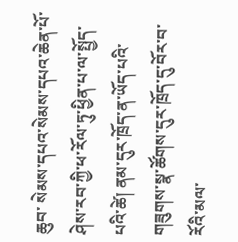ཆུབ་ སེམས་དཔའ་སེམས་དཔའ་ཆེན་པོ་ཤེས་རབ་ཀྱི་ཕ་རོལ་ཏུ་ཕྱིན་པ་ལ་སྤྱོད་པའི་ཚེ། ནམ་དུར་ཁྲོད་ན་ཡོད་པའི་གཟུགས་སྣ་ཚོགས་དུར་ཁྲོད་དུ་བོར་བ་རོའི་མལ་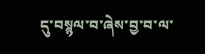དུ་བསྙལ་བ་ཞེས་བྱ་བ་ལ་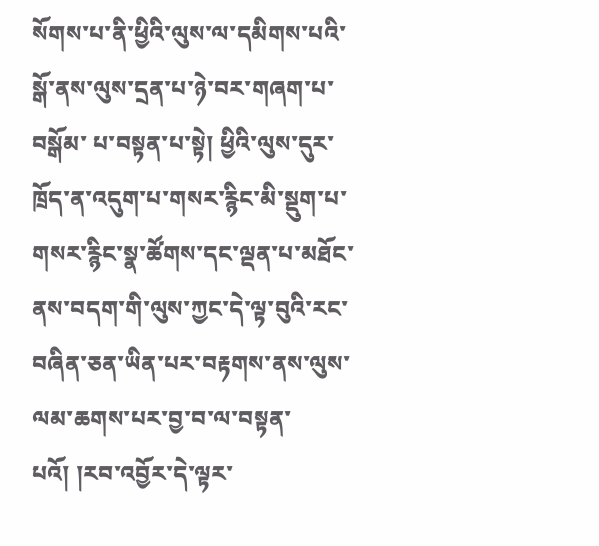སོགས་པ་ནི་ཕྱིའི་ལུས་ལ་དམིགས་པའི་སྒོ་ནས་ལུས་དྲན་པ་ཉེ་བར་གཞག་པ་བསྒོམ་ པ་བསྟན་པ་སྟེ། ཕྱིའི་ལུས་དུར་ཁྲོད་ན་འདུག་པ་གསར་རྙིང་མི་སྡུག་པ་གསར་རྙིང་སྣ་ཚོགས་དང་ལྡན་པ་མཐོང་ནས་བདག་གི་ལུས་ཀྱང་དེ་ལྟ་བུའི་རང་བཞིན་ཅན་ཡིན་པར་བརྟགས་ནས་ལུས་ལམ་ཆགས་པར་བྱ་བ་ལ་བསྟན་པའོ། །རབ་འབྱོར་དེ་ལྟར་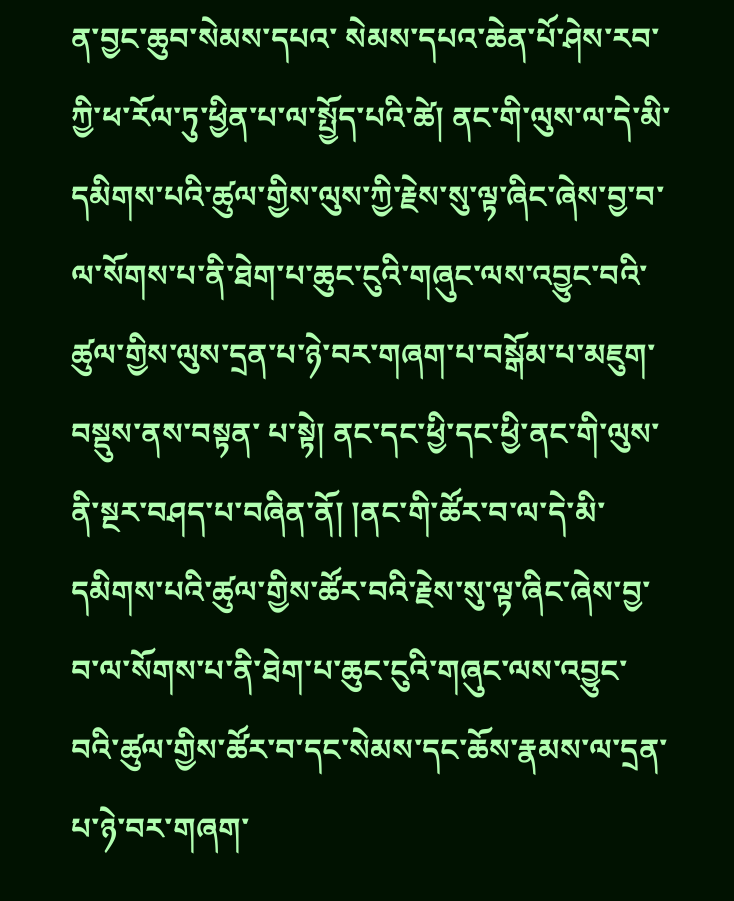ན་བྱང་ཆུབ་སེམས་དཔའ་ སེམས་དཔའ་ཆེན་པོ་ཤེས་རབ་ཀྱི་ཕ་རོལ་ཏུ་ཕྱིན་པ་ལ་སྤྱོད་པའི་ཚེ། ནང་གི་ལུས་ལ་དེ་མི་དམིགས་པའི་ཚུལ་གྱིས་ལུས་ཀྱི་རྗེས་སུ་ལྟ་ཞིང་ཞེས་བྱ་བ་ལ་སོགས་པ་ནི་ཐེག་པ་ཆུང་ངུའི་གཞུང་ལས་འབྱུང་བའི་ཚུལ་གྱིས་ལུས་དྲན་པ་ཉེ་བར་གཞག་པ་བསྒོམ་པ་མཇུག་བསྡུས་ནས་བསྟན་ པ་སྟེ། ནང་དང་ཕྱི་དང་ཕྱི་ནང་གི་ལུས་ནི་སྔར་བཤད་པ་བཞིན་ནོ། །ནང་གི་ཚོར་བ་ལ་དེ་མི་དམིགས་པའི་ཚུལ་གྱིས་ཚོར་བའི་རྗེས་སུ་ལྟ་ཞིང་ཞེས་བྱ་བ་ལ་སོགས་པ་ནི་ཐེག་པ་ཆུང་ངུའི་གཞུང་ལས་འབྱུང་བའི་ཚུལ་གྱིས་ཚོར་བ་དང་སེམས་དང་ཆོས་རྣམས་ལ་དྲན་པ་ཉེ་བར་གཞག་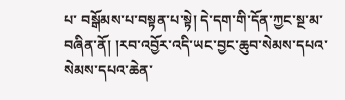པ་ བསྒོམས་པ་བསྟན་པ་སྟེ། དེ་དག་གི་དོན་ཀྱང་སྔ་མ་བཞིན་ནོ། །རབ་འབྱོར་འདི་ཡང་བྱང་ཆུབ་སེམས་དཔའ་སེམས་དཔའ་ཆེན་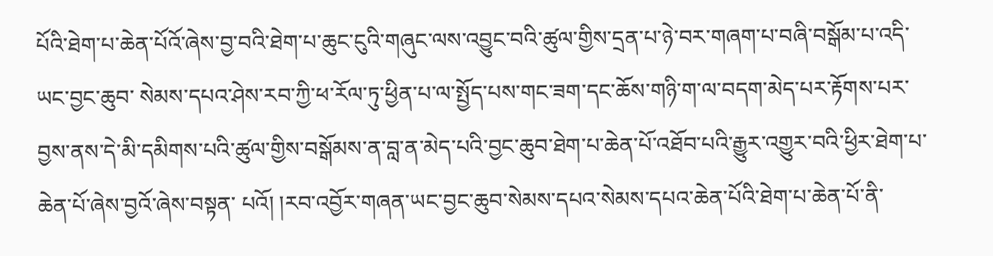པོའི་ཐེག་པ་ཆེན་པོའོ་ཞེས་བྱ་བའི་ཐེག་པ་ཆུང་ངུའི་གཞུང་ལས་འབྱུང་བའི་ཚུལ་གྱིས་དྲན་པ་ཉེ་བར་གཞག་པ་བཞི་བསྒོམ་པ་འདི་ཡང་བྱང་ཆུབ་ སེམས་དཔའ་ཤེས་རབ་ཀྱི་ཕ་རོལ་ཏུ་ཕྱིན་པ་ལ་སྤྱོད་པས་གང་ཟག་དང་ཆོས་གཉི་ག་ལ་བདག་མེད་པར་རྟོགས་པར་བྱས་ནས་དེ་མི་དམིགས་པའི་ཚུལ་གྱིས་བསྒོམས་ན་བླ་ན་མེད་པའི་བྱང་ཆུབ་ཐེག་པ་ཆེན་པོ་འཐོབ་པའི་རྒྱུར་འགྱུར་བའི་ཕྱིར་ཐེག་པ་ཆེན་པོ་ཞེས་བྱའོ་ཞེས་བསྟན་ པའོ། །རབ་འབྱོར་གཞན་ཡང་བྱང་ཆུབ་སེམས་དཔའ་སེམས་དཔའ་ཆེན་པོའི་ཐེག་པ་ཆེན་པོ་ནི་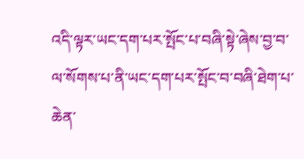འདི་ལྟར་ཡང་དག་པར་སྤོང་པ་བཞི་སྟེ་ཞེས་བྱ་བ་ལ་སོགས་པ་ནི་ཡང་དག་པར་སྤོང་བ་བཞི་ཐེག་པ་ཆེན་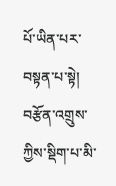པོ་ཡིན་པར་བསྟན་པ་སྟེ། བརྩོན་འགྲུས་ཀྱིས་སྡིག་པ་མི་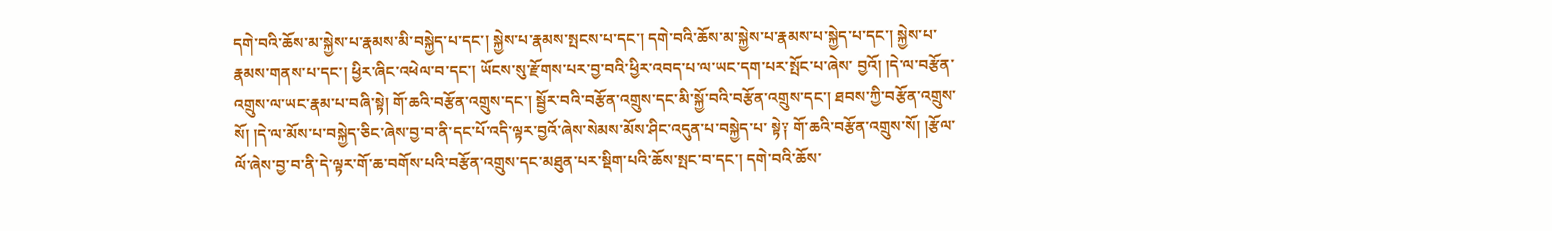དགེ་བའི་ཆོས་མ་སྐྱེས་པ་རྣམས་མི་བསྐྱེད་པ་དང་། སྐྱེས་པ་རྣམས་སྤངས་པ་དང་། དགེ་བའི་ཆོས་མ་སྐྱེས་པ་རྣམས་པ་སྐྱེད་པ་དང་། སྐྱེས་པ་རྣམས་གནས་པ་དང་། ཕྱིར་ཞིང་འཕེལ་བ་དང་། ཡོངས་སུ་རྫོགས་པར་བྱ་བའི་ཕྱིར་འབད་པ་ལ་ཡང་དག་པར་སྤོང་པ་ཞེས་ བྱའོ། །དེ་ལ་བརྩོན་འགྲུས་ལ་ཡང་རྣམ་པ་བཞི་སྟེ། གོ་ཆའི་བརྩོན་འགྲུས་དང་། སྦྱོར་བའི་བརྩོན་འགྲུས་དང་མི་སྐྱོ་བའི་བརྩོན་འགྲུས་དང་། ཐབས་ཀྱི་བརྩོན་འགྲུས་སོ། །དེ་ལ་མོས་པ་བསྐྱེད་ཅིང་ཞེས་བྱ་བ་ནི་དང་པོ་འདི་ལྟར་བྱའོ་ཞེས་སེམས་མོས་ཤིང་འདུན་པ་བསྐྱེད་པ་ སྟེ༑ གོ་ཆའི་བརྩོན་འགྲུས་སོ། །རྩོལ་ལོ་ཞེས་བྱ་བ་ནི་དེ་ལྟར་གོ་ཆ་བགོས་པའི་བརྩོན་འགྲུས་དང་མཐུན་པར་སྡིག་པའི་ཆོས་སྤང་བ་དང་། དགེ་བའི་ཆོས་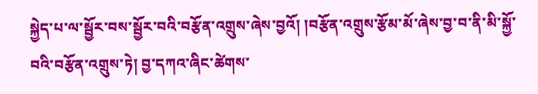སྐྱེད་པ་ལ་སྦྱོར་བས་སྦྱོར་བའི་བརྩོན་འགྲུས་ཞེས་བྱའོ། །བརྩོན་འགྲུས་རྩོམ་མོ་ཞེས་བྱ་བ་ནི་མི་སྐྱོ་བའི་བརྩོན་འགྲུས་ཏེ། བྱ་དཀའ་ཞིང་ཚེགས་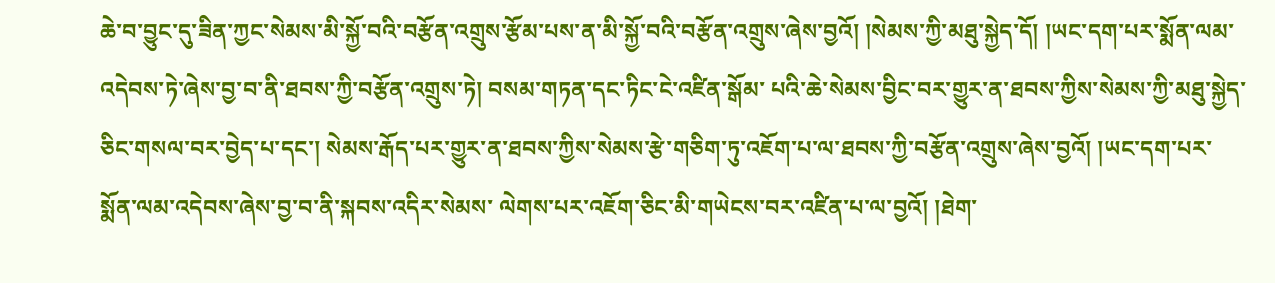ཆེ་བ་བྱུང་དུ་ཟིན་ཀྱང་སེམས་མི་སྐྱོ་བའི་བརྩོན་འགྲུས་རྩོམ་པས་ན་མི་སྐྱོ་བའི་བརྩོན་འགྲུས་ཞེས་བྱའོ། །སེམས་ཀྱི་མཐུ་སྐྱེད་དོ། །ཡང་དག་པར་སྨོན་ལམ་འདེབས་ཏེ་ཞེས་བྱ་བ་ནི་ཐབས་ཀྱི་བརྩོན་འགྲུས་ཏེ། བསམ་གཏན་དང་ཏིང་ངེ་འཛིན་སྒོམ་ པའི་ཆེ་སེམས་བྱིང་བར་གྱུར་ན་ཐབས་ཀྱིས་སེམས་ཀྱི་མཐུ་སྐྱེད་ཅིང་གསལ་བར་བྱེད་པ་དང་། སེམས་རྒོད་པར་གྱུར་ན་ཐབས་ཀྱིས་སེམས་རྩེ་གཅིག་ཏུ་འཇོག་པ་ལ་ཐབས་ཀྱི་བརྩོན་འགྲུས་ཞེས་བྱའོ། །ཡང་དག་པར་སྨོན་ལམ་འདེབས་ཞེས་བྱ་བ་ནི་སྐབས་འདིར་སེམས་ ལེགས་པར་འཇོག་ཅིང་མི་གཡེངས་བར་འཛིན་པ་ལ་བྱའོ། །ཐེག་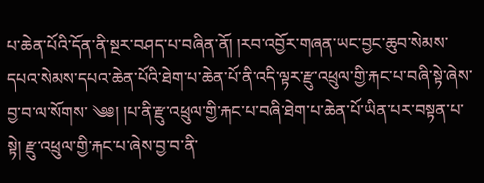པ་ཆེན་པོའི་དོན་ནི་སྔར་བཤད་པ་བཞིན་ནོ། །རབ་འབྱོར་གཞན་ཡང་བྱང་ཆུབ་སེམས་དཔའ་སེམས་དཔའ་ཆེན་པོའི་ཐེག་པ་ཆེན་པོ་ནི་འདི་ལྟར་རྫུ་འཕྲུལ་གྱི་རྐང་པ་བཞི་སྟེ་ཞེས་བྱ་བ་ལ་སོགས་ ༄༅། །པ་ནི་རྫུ་འཕྲུལ་གྱི་རྐང་པ་བཞི་ཐེག་པ་ཆེན་པོ་ཡིན་པར་བསྟན་པ་སྟེ། རྫུ་འཕྲུལ་གྱི་རྐང་པ་ཞེས་བྱ་བ་ནི་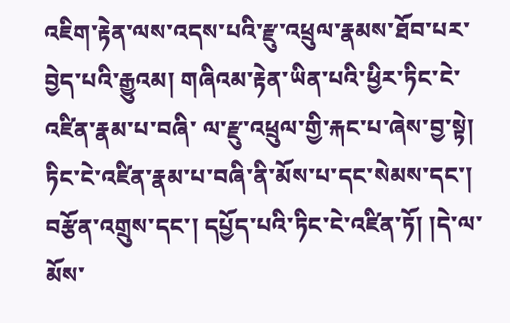འཇིག་རྟེན་ལས་འདས་པའི་རྫུ་འཕྲུལ་རྣམས་ཐོབ་པར་བྱེད་པའི་རྒྱུའམ། གཞིའམ་རྟེན་ཡིན་པའི་ཕྱིར་ཏིང་ངེ་འཛིན་རྣམ་པ་བཞི་ ལ་རྫུ་འཕྲུལ་གྱི་རྐང་པ་ཞེས་བྱ་སྟེ། ཏིང་ངེ་འཛིན་རྣམ་པ་བཞི་ནི་མོས་པ་དང་སེམས་དང་། བརྩོན་འགྲུས་དང་། དཔྱོད་པའི་ཏིང་ངེ་འཛིན་ཏོ། །དེ་ལ་མོས་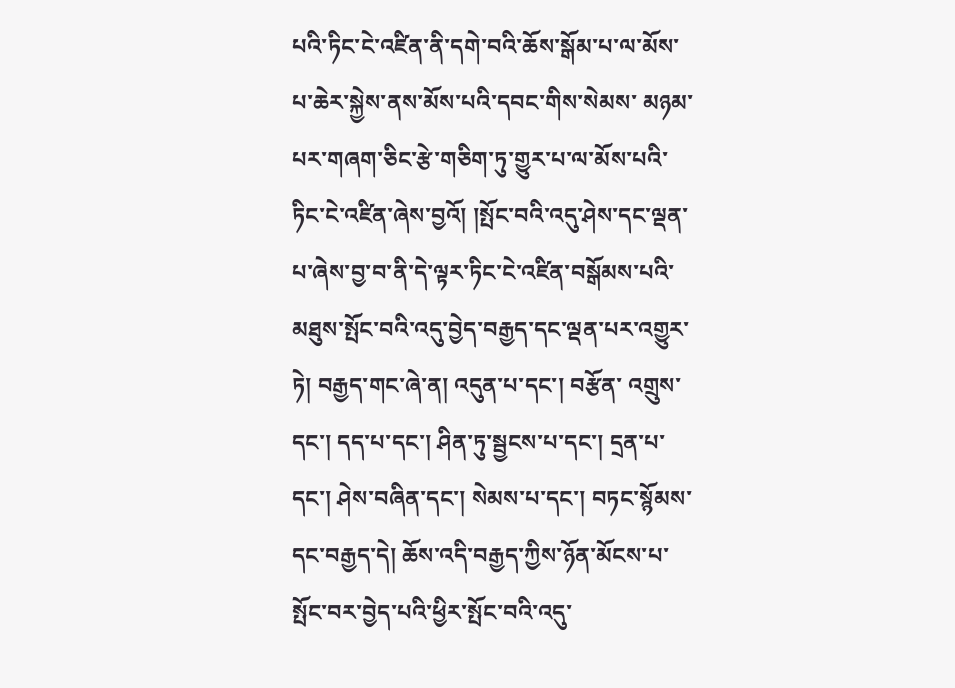པའི་ཏིང་ངེ་འཛིན་ནི་དགེ་བའི་ཆོས་སྒོམ་པ་ལ་མོས་པ་ཆེར་སྐྱེས་ནས་མོས་པའི་དབང་གིས་སེམས་ མཉམ་པར་གཞག་ཅིང་རྩེ་གཅིག་ཏུ་གྱུར་པ་ལ་མོས་པའི་ཏིང་ངེ་འཛིན་ཞེས་བྱའོ། །སྤོང་བའི་འདུ་ཤེས་དང་ལྡན་པ་ཞེས་བྱ་བ་ནི་དེ་ལྟར་ཏིང་ངེ་འཛིན་བསྒོམས་པའི་མཐུས་སྤོང་བའི་འདུ་བྱེད་བརྒྱད་དང་ལྡན་པར་འགྱུར་ཏེ། བརྒྱད་གང་ཞེ་ན། འདུན་པ་དང་། བརྩོན་ འགྲུས་དང་། དད་པ་དང་། ཤིན་ཏུ་སྦྱངས་པ་དང་། དྲན་པ་དང་། ཤེས་བཞིན་དང་། སེམས་པ་དང་། བཏང་སྙོམས་དང་བརྒྱད་དེ། ཆོས་འདི་བརྒྱད་ཀྱིས་ཉོན་མོངས་པ་སྤོང་བར་བྱེད་པའི་ཕྱིར་སྤོང་བའི་འདུ་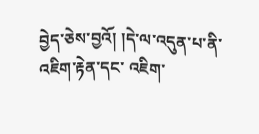བྱེད་ཅེས་བྱའོ། །དེ་ལ་འདུན་པ་ནི་འཇིག་རྟེན་དང་ འཇིག་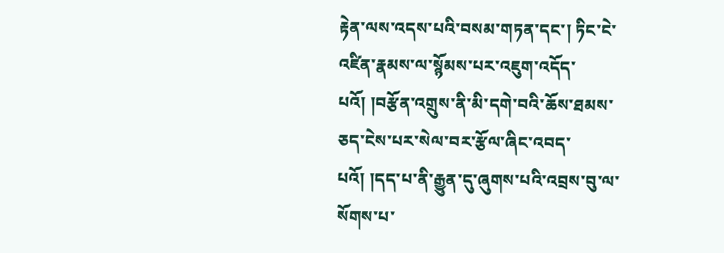རྟེན་ལས་འདས་པའི་བསམ་གཏན་དང་། ཏིང་ངེ་འཛིན་རྣམས་ལ་སྙོམས་པར་འཇུག་འདོད་པའོ། །བརྩོན་འགྲུས་ནི་མི་དགེ་བའི་ཆོས་ཐམས་ཅད་ངེས་པར་སེལ་བར་རྩོལ་ཞིང་འབད་པའོ། །དད་པ་ནི་རྒྱུན་དུ་ཞུགས་པའི་འབྲས་བུ་ལ་སོགས་པ་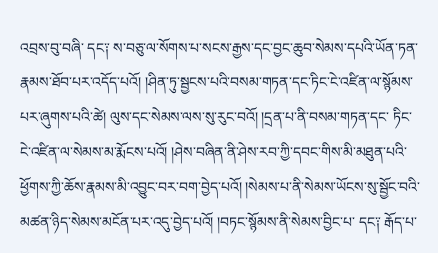འབྲས་བུ་བཞི་ དང༑ ས་བཅུ་ལ་སོགས་པ་སངས་རྒྱས་དང་བྱང་ཆུབ་སེམས་དཔའི་ཡོན་ཏན་རྣམས་ཐོབ་པར་འདོད་པའོ། །ཤིན་ཏུ་སྦྱངས་པའི་བསམ་གཏན་དང་ཏིང་ངེ་འཛིན་ལ་སྙོམས་པར་ཞུགས་པའི་ཚེ། ལུས་དང་སེམས་ལས་སུ་རུང་བའོ། །དྲན་པ་ནི་བསམ་གཏན་དང་ ཏིང་ངེ་འཛིན་ལ་སེམས་མ་རྨོངས་པའོ། །ཤེས་བཞིན་ནི་ཤེས་རབ་ཀྱི་དབང་གིས་མི་མཐུན་པའི་ཕྱོགས་ཀྱི་ཆོས་རྣམས་མི་འབྱུང་བར་བག་བྱེད་པའོ། །སེམས་པ་ནི་སེམས་ཡོངས་སུ་སྦྱོང་བའི་མཚན་ཉིད་སེམས་མངོན་པར་འདུ་བྱེད་པའོ། །བཏང་སྙོམས་ནི་སེམས་བྱིང་པ་ དང༑ རྒོད་པ་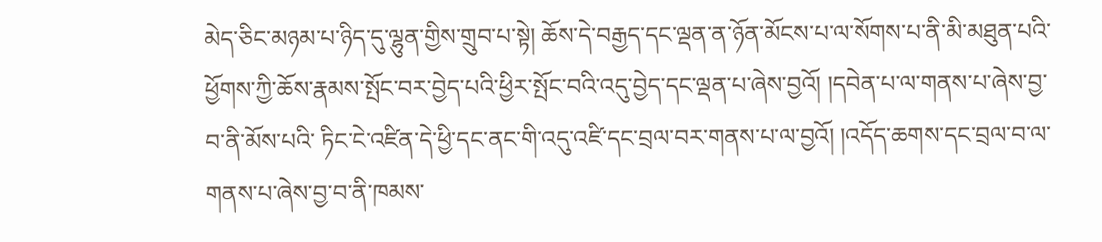མེད་ཅིང་མཉམ་པ་ཉིད་དུ་ལྷུན་གྱིས་གྲུབ་པ་སྟེ། ཆོས་དེ་བརྒྱད་དང་ལྡན་ན་ཉོན་མོངས་པ་ལ་སོགས་པ་ནི་མི་མཐུན་པའི་ཕྱོགས་ཀྱི་ཆོས་རྣམས་སྤོང་བར་བྱེད་པའི་ཕྱིར་སྤོང་བའི་འདུ་བྱེད་དང་ལྡན་པ་ཞེས་བྱའོ། །དབེན་པ་ལ་གནས་པ་ཞེས་བྱ་བ་ནི་མོས་པའི་ ཏིང་ངེ་འཛིན་དེ་ཕྱི་དང་ནང་གི་འདུ་འཛི་དང་བྲལ་བར་གནས་པ་ལ་བྱའོ། །འདོད་ཆགས་དང་བྲལ་བ་ལ་གནས་པ་ཞེས་བྱ་བ་ནི་ཁམས་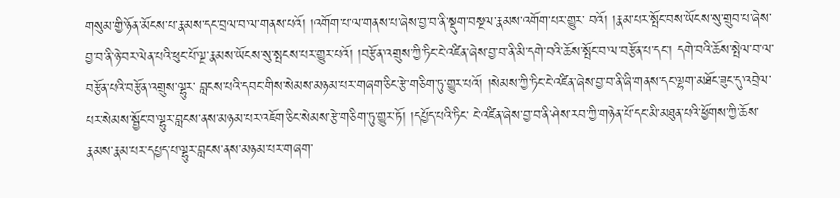གསུམ་གྱི་ཉོན་མོངས་པ་རྣམས་དང་བྲལ་བ་ལ་གནས་པའོ། །འགོག་པ་ལ་གནས་པ་ཞེས་བྱ་བ་ནི་སྡུག་བསྔལ་རྣམས་འགོག་པར་གྱུར་ བའོ། །རྣམ་པར་སྤོང་བས་ཡོངས་སུ་གྲུབ་པ་ཞེས་བྱ་བ་ནི་ཉེ་བར་ལེན་པའི་ཕུང་པོ་ལྔ་རྣམས་ཡོངས་སུ་སྤངས་པར་གྱུར་པའོ། །བརྩོན་འགྲུས་ཀྱི་ཏིང་ངེ་འཛིན་ཞེས་བྱ་བ་ནི་མི་དགེ་བའི་ཆོས་སྤོང་བ་ལ་བརྩོན་པ་དང་། དགེ་བའི་ཆོས་སྤེལ་བ་ལ་བརྩོན་པའི་བརྩོན་འགྲུས་ལྷུར་ བླངས་པའི་དབང་གིས་སེམས་མཉམ་པར་གཞག་ཅིང་རྩེ་གཅིག་ཏུ་གྱུར་པའོ། །སེམས་ཀྱི་ཏིང་ངེ་འཛིན་ཞེས་བྱ་བ་ནི་ཞི་གནས་དང་ལྷག་མཐོང་ཟུང་དུ་འབྲེལ་པར་སེམས་སྦྱོང་བ་ལྷུར་བླངས་ནས་མཉམ་པར་འཇོག་ཅིང་སེམས་རྩེ་གཅིག་ཏུ་གྱུར་ཏོ། །དཔྱོད་པའི་ཏིང་ ངེ་འཛིན་ཞེས་བྱ་བ་ནི་ཤེས་རབ་ཀྱི་གཉེན་པོ་དང་མི་མཐུན་པའི་ཕྱོགས་ཀྱི་ཆོས་རྣམས་རྣམ་པར་དཔྱད་པ་ལྷུར་བླངས་ནས་མཉམ་པར་གཞག་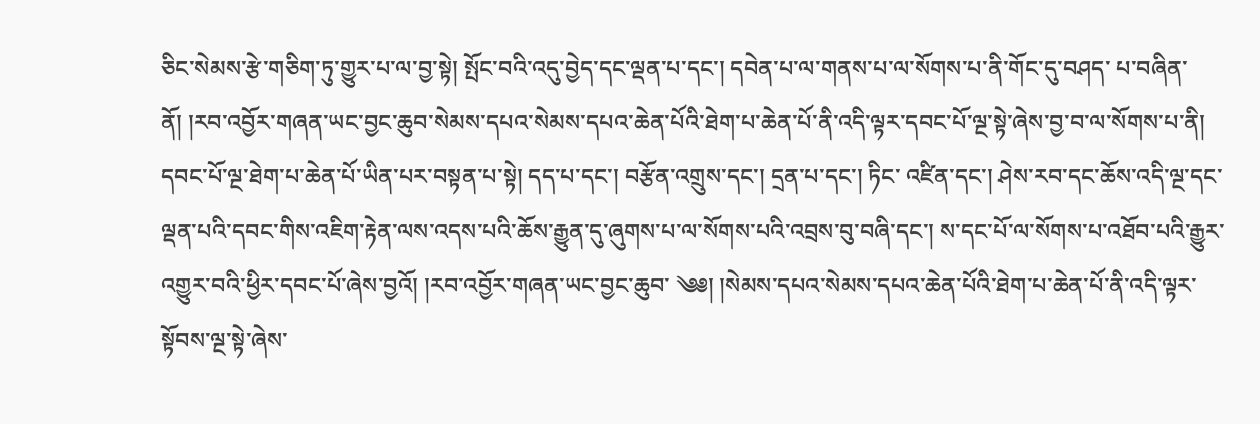ཅིང་སེམས་རྩེ་གཅིག་ཏུ་གྱུར་པ་ལ་བྱ་སྟེ། སྤོང་བའི་འདུ་བྱེད་དང་ལྡན་པ་དང་། དབེན་པ་ལ་གནས་པ་ལ་སོགས་པ་ནི་གོང་དུ་བཤད་ པ་བཞིན་ནོ། །རབ་འབྱོར་གཞན་ཡང་བྱང་ཆུབ་སེམས་དཔའ་སེམས་དཔའ་ཆེན་པོའི་ཐེག་པ་ཆེན་པོ་ནི་འདི་ལྟར་དབང་པོ་ལྔ་སྟེ་ཞེས་བྱ་བ་ལ་སོགས་པ་ནི། དབང་པོ་ལྔ་ཐེག་པ་ཆེན་པོ་ཡིན་པར་བསྟན་པ་སྟེ། དད་པ་དང་། བརྩོན་འགྲུས་དང་། དྲན་པ་དང་། ཏིང་ འཛིན་དང་། ཤེས་རབ་དང་ཆོས་འདི་ལྔ་དང་ལྡན་པའི་དབང་གིས་འཇིག་རྟེན་ལས་འདས་པའི་ཆོས་རྒྱུན་དུ་ཞུགས་པ་ལ་སོགས་པའི་འབྲས་བུ་བཞི་དང་། ས་དང་པོ་ལ་སོགས་པ་འཐོབ་པའི་རྒྱུར་འགྱུར་བའི་ཕྱིར་དབང་པོ་ཞེས་བྱའོ། །རབ་འབྱོར་གཞན་ཡང་བྱང་ཆུབ་ ༄༅། །སེམས་དཔའ་སེམས་དཔའ་ཆེན་པོའི་ཐེག་པ་ཆེན་པོ་ནི་འདི་ལྟར་སྟོབས་ལྔ་སྟེ་ཞེས་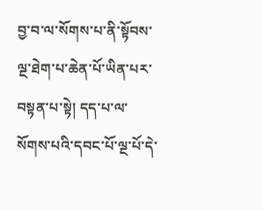བྱ་བ་ལ་སོགས་པ་ནི་སྟོབས་ལྔ་ཐེག་པ་ཆེན་པོ་ཡིན་པར་བསྟན་པ་སྟེ། དད་པ་ལ་སོགས་པའི་དབང་པོ་ལྔ་པོ་དེ་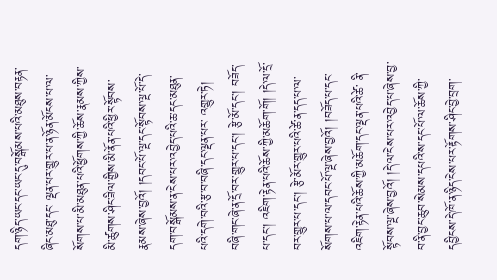དག་ཉིད་ཡང་དང་ཡང་དུ་བསྒོམས་པའི་མཐུས་བརྟན་ཞིང་མཐུ་དང་ ལྡན་པར་གྱུར་པ་ན་ཉོན་མོངས་པ་ལ་སོགས་པ་མི་མཐུན་པའི་ཕྱོགས་ཀྱི་ཆོས་རྣམས་ཀྱིས་མི་ཚུགས་ཤིང་ཟིལ་གྱིས་མི་ནོན་པའི་ཕྱིར་སྟོབས་རྣམས་ཞེས་བྱའོ། །དབང་པོ་ལྔ་དང་སྟོབས་ལྔ་པོ་དེ་དག་བསྒོམས་ན་ངེས་པར་འབྱེད་པའི་ཆ་དང་མཐུན་པའི་དགེ་བའི་རྩ་བ་བཞི་དང་ལྡན་པར་ འགྱུར་ཏེ། བཞི་གང་ཞེ་ན་དྲོ་བར་གྱུར་པ་དང་། རྩེ་མོ་དང་། བཟོད་པ་དང་། འཇིག་རྟེན་པའི་ཆོས་ཀྱི་མཆོག་གོ། །དེ་ལ་དྲོ་བར་གྱུར་པ་དང་། རྩེ་མོར་གྱུར་པའི་ཚེ་ན་དད་པ་ལ་སོགས་པ་ལ་དབང་པོ་ལྔ་ཞེས་བྱའོ། །བཟོད་པ་དང་འཇིག་རྟེན་པའི་ཆོས་ཀྱི་མཆོག་དང་ལྡན་པའི་ཚེ་ ནི་སྟོབས་ལྔ་ཞེས་བྱའོ། །དེ་ལ་ངེས་པར་འབྱེད་པ་ཞེས་བྱ་བ་ནི་བྱང་ཆུབ་སེམས་དཔའི་ས་དང་པོ་ལ་ཆོས་ཀྱི་དབྱིངས་དེ་ཁོ་ན་ཉིད་ངེས་པར་རྟོགས་ཤིང་བྱེ་བྲག་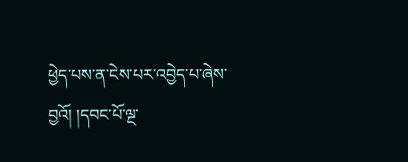ཕྱེད་པས་ན་ངེས་པར་འབྱེད་པ་ཞེས་བྱའོ། །དབང་པོ་ལྔ་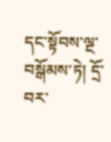དང་སྟོབས་ལྔ་བསྒོམས་ཏེ། དྲོ་བར་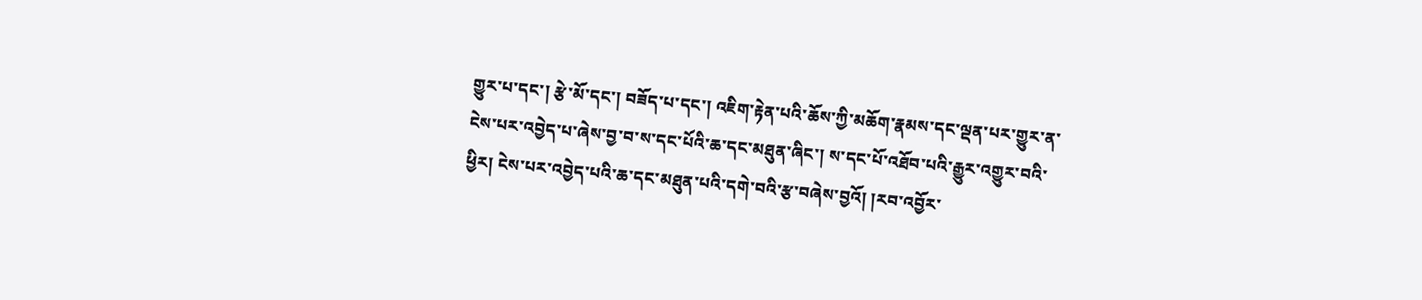གྱུར་པ་དང་། རྩེ་མོ་དང་། བཟོད་པ་དང་། འཇིག་རྟེན་པའི་ཆོས་ཀྱི་མཆོག་རྣམས་དང་ལྡན་པར་གྱུར་ན་ངེས་པར་འབྱེད་པ་ཞེས་བྱ་བ་ས་དང་པོའི་ཆ་དང་མཐུན་ཞིང་། ས་དང་པོ་འཐོབ་པའི་རྒྱུར་འགྱུར་བའི་ཕྱིར། ངེས་པར་འབྱེད་པའི་ཆ་དང་མཐུན་པའི་དགེ་བའི་རྩ་བཞེས་བྱའོ། །རབ་འབྱོར་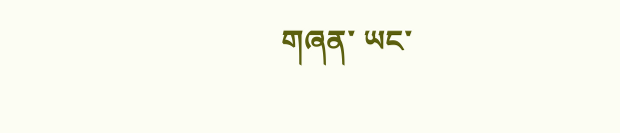གཞན་ ཡང་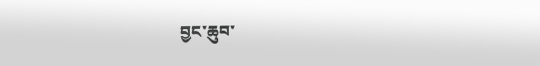བྱང་ཆུབ་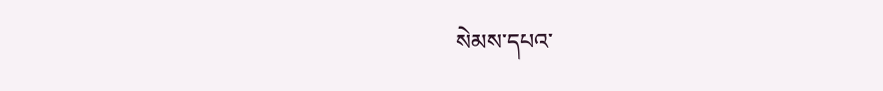སེམས་དཔའ་